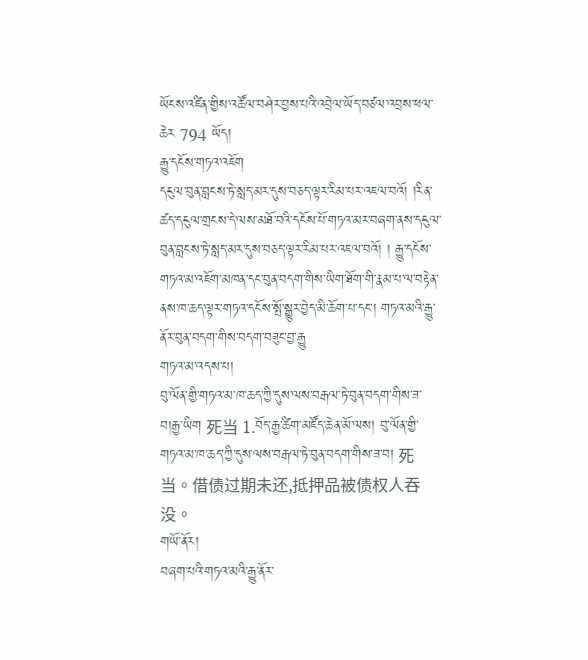ཡོངས་འཛིན་གྱིས་འཚོལ་བཤེར་བྱས་པའི་འབྲེལ་ཡོད་བཙལ་འབྲས་ཕལ་ཆེར 794 ཡོད།
རྒྱུ་དངོས་གཏའ་འཇོག
དངུལ་བུན་བླངས་ཏེ་སླད་མར་དུས་བཅད་ལྟར་རིམ་པར་འཇལ་བའོ། །རིན་ཚད་དངུལ་གྲངས་དེ་ལས་མཐོ་བའི་དངོས་པོ་གཏའ་མར་བཞག་ནས་དངུལ་བུན་བླངས་ཏེ་སླད་མར་དུས་བཅད་ལྟར་རིམ་པར་འཇལ་བའོ། ། རྒྱུ་དངོས་གཏའ་མ་འཇོག་མཁན་དང་བུན་བདག་གིས་ཡིག་ཐོག་གི་རྣམ་པ་ལ་བརྟེན་ནས་ཁ་ཆད་ལྟར་གཏའ་དངོས་སྤོ་སྒྱུར་བྱེད་མི་ཆོག་པ་དང་། གཏའ་མའི་རྒྱུ་ནོར་བུན་བདག་གིས་བདག་བཟུང་བྱ་རྒྱུ
གཏའ་མ་འདས་པ།
བུ་ལོན་གྱི་གཏའ་མ་ཁ་ཆད་ཀྱི་དུས་ལས་བརྒལ་ཏེ་བུན་བདག་གིས་ཟ་བ།རྒྱ་ཡིག 死当 1.བོད་རྒྱ་ཚིག་མཛོད་ཆེན་མོ་ལས། བུ་ལོན་གྱི་གཏའ་མ་ཁ་ཆད་ཀྱི་དུས་ལས་བརྒལ་ཏེ་བུན་བདག་གིས་ཟ་བ། 死当。借债过期未还,抵押品被债权人吞没。
གཡོ་ནོར།
བཞག་པའི་གཏའ་མའི་རྒྱུ་ནོར་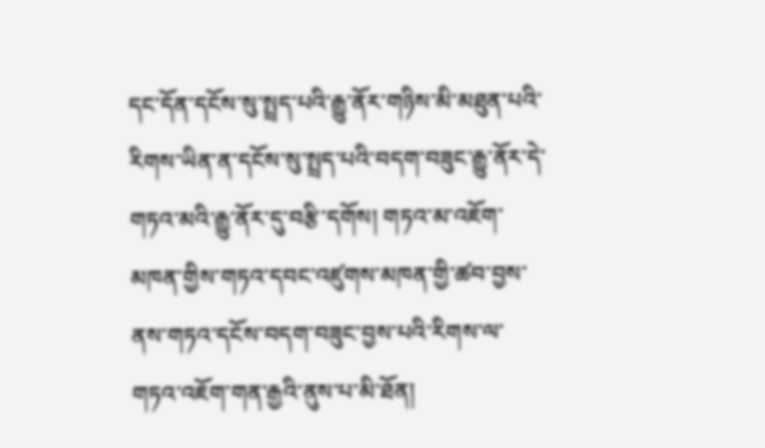དང་དོན་དངོས་སུ་སྤྲད་པའི་རྒྱུ་ནོར་གཉིས་མི་མཐུན་པའི་རིགས་ཡིན་ན་དངོས་སུ་སྤྲད་པའི་བདག་བཟུང་རྒྱུ་ནོར་དེ་གཏའ་མའི་རྒྱུ་ནོར་དུ་བརྩི་དགོས། གཏའ་མ་འཇོག་མཁན་གྱིས་གཏའ་དབང་འཛུགས་མཁན་གྱི་ཚབ་བྱས་ནས་གཏའ་དངོས་བདག་བཟུང་བྱས་པའི་རིགས་ལ་གཏའ་འཇོག་གན་རྒྱའི་ནུས་པ་མི་ཐོན།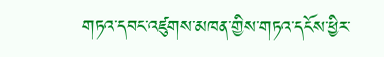གཏའ་དབང་འཛུགས་མཁན་གྱིས་གཏའ་དངོས་ཕྱིར་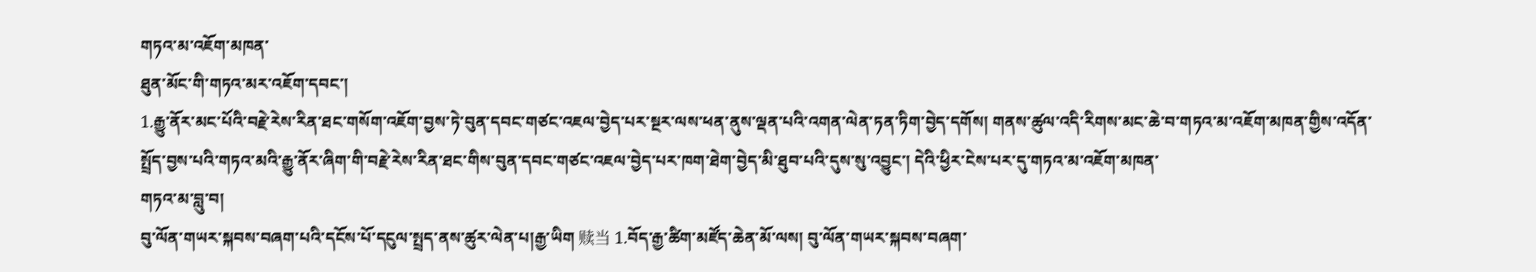གཏའ་མ་འཇོག་མཁན་
ཐུན་མོང་གི་གཏའ་མར་འཇོག་དབང་།
1.རྒྱུ་ནོར་མང་པོའི་བརྗེ་རེས་རིན་ཐང་གསོག་འཇོག་བྱས་ཏེ་བུན་དབང་གཙང་འཇལ་བྱེད་པར་སྔར་ལས་ཕན་ནུས་ལྡན་པའི་འགན་ལེན་ཏན་ཏིག་བྱེད་དགོས། གནས་ཚུལ་འདི་རིགས་མང་ཆེ་བ་གཏའ་མ་འཇོག་མཁན་གྱིས་འདོན་སྤྲོད་བྱས་པའི་གཏའ་མའི་རྒྱུ་ནོར་ཞིག་གི་བརྗེ་རེས་རིན་ཐང་གིས་བུན་དབང་གཙང་འཇལ་བྱེད་པར་ཁག་ཐེག་བྱེད་མི་ཐུབ་པའི་དུས་སུ་འབྱུང་། དེའི་ཕྱིར་ངེས་པར་དུ་གཏའ་མ་འཇོག་མཁན་
གཏའ་མ་བླུ་བ།
བུ་ལོན་གཡར་སྐབས་བཞག་པའི་དངོས་པོ་དངུལ་སྤྲད་ནས་ཚུར་ལེན་པ།རྒྱ་ཡིག 赎当 1.བོད་རྒྱ་ཚིག་མཛོད་ཆེན་མོ་ལས། བུ་ལོན་གཡར་སྐབས་བཞག་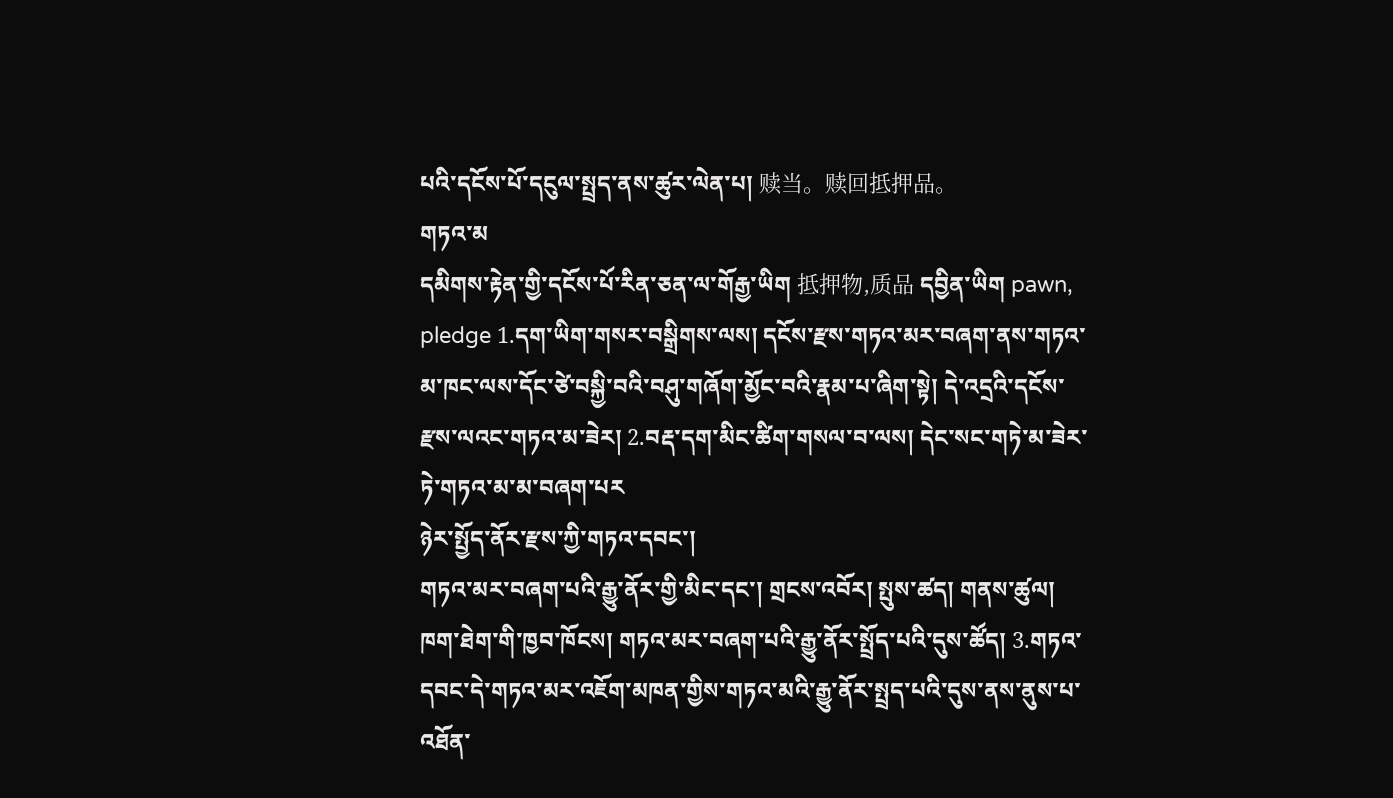པའི་དངོས་པོ་དངུལ་སྤྲད་ནས་ཚུར་ལེན་པ། 赎当。赎回抵押品。
གཏའ་མ
དམིགས་རྟེན་གྱི་དངོས་པོ་རིན་ཅན་ལ་གོརྒྱ་ཡིག 抵押物,质品 དབྱིན་ཡིག pawn, pledge 1.དག་ཡིག་གསར་བསྒྲིགས་ལས། དངོས་རྫས་གཏའ་མར་བཞག་ནས་གཏའ་མ་ཁང་ལས་དོང་ཙེ་བསྐྱི་བའི་བཤུ་གཞོག་མྱོང་བའི་རྣམ་པ་ཞིག་སྟེ། དེ་འདྲའི་དངོས་རྫས་ལའང་གཏའ་མ་ཟེར། 2.བརྡ་དག་མིང་ཚིག་གསལ་བ་ལས། དེང་སང་གཏེ་མ་ཟེར་ཏེ་གཏའ་མ་མ་བཞག་པར
ཉེར་སྤྱོད་ནོར་རྫས་ཀྱི་གཏའ་དབང་།
གཏའ་མར་བཞག་པའི་རྒྱུ་ནོར་གྱི་མིང་དང་། གྲངས་འབོར། སྤུས་ཚད། གནས་ཚུལ། ཁག་ཐེག་གི་ཁྱབ་ཁོངས། གཏའ་མར་བཞག་པའི་རྒྱུ་ནོར་སྤྲོད་པའི་དུས་ཚོད། 3.གཏའ་དབང་དེ་གཏའ་མར་འཇོག་མཁན་གྱིས་གཏའ་མའི་རྒྱུ་ནོར་སྤྲད་པའི་དུས་ནས་ནུས་པ་འཐོན་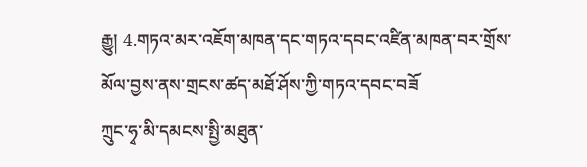རྒྱུ། 4.གཏའ་མར་འཇོག་མཁན་དང་གཏའ་དབང་འཛིན་མཁན་བར་གྲོས་མོལ་བྱས་ནས་གྲངས་ཚད་མཐོ་ཤོས་ཀྱི་གཏའ་དབང་བཟོ
ཀྲུང་ཧྭ་མི་དམངས་སྤྱི་མཐུན་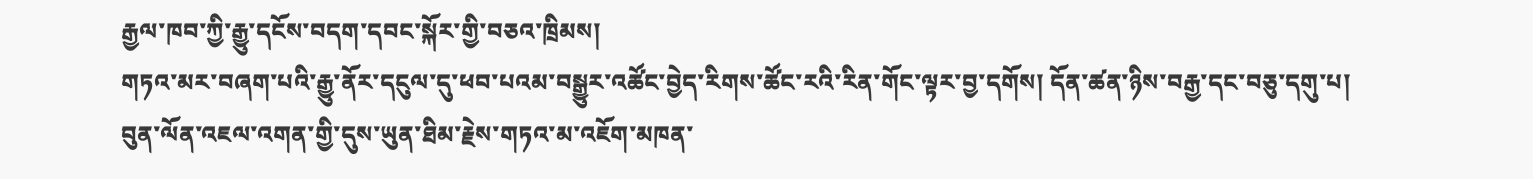རྒྱལ་ཁབ་ཀྱི་རྒྱུ་དངོས་བདག་དབང་སྐོར་གྱི་བཅའ་ཁྲིམས།
གཏའ་མར་བཞག་པའི་རྒྱུ་ནོར་དངུལ་དུ་ཕབ་པའམ་བསྒྱུར་འཚོང་བྱེད་རིགས་ཚོང་རའི་རིན་གོང་ལྟར་བྱ་དགོས། དོན་ཚན་ཉིས་བརྒྱ་དང་བཅུ་དགུ་པ། བུན་ལོན་འཇལ་འགན་གྱི་དུས་ཡུན་ཐིམ་རྗེས་གཏའ་མ་འཇོག་མཁན་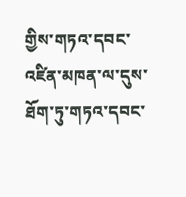གྱིས་གཏའ་དབང་འཛིན་མཁན་ལ་དུས་ཐོག་ཏུ་གཏའ་དབང་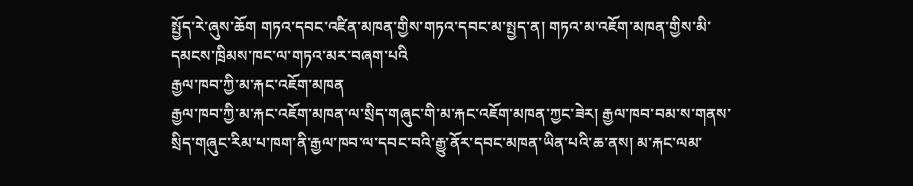སྤྱོད་རེ་ཞུས་ཆོག གཏའ་དབང་འཛིན་མཁན་གྱིས་གཏའ་དབང་མ་སྤྱད་ན། གཏའ་མ་འཇོག་མཁན་གྱིས་མི་དམངས་ཁྲིམས་ཁང་ལ་གཏའ་མར་བཞག་པའི
རྒྱལ་ཁབ་ཀྱི་མ་རྐང་འཇོག་མཁན
རྒྱལ་ཁབ་ཀྱི་མ་རྐང་འཇོག་མཁན་ལ་སྲིད་གཞུང་གི་མ་རྐང་འཇོག་མཁན་ཀྱང་ཟེར། རྒྱལ་ཁབ་བམ་ས་གནས་སྲིད་གཞུང་རིམ་པ་ཁག་ནི་རྒྱལ་ཁབ་ལ་དབང་བའི་རྒྱུ་ནོར་དབང་མཁན་ཡིན་པའི་ཆ་ནས། མ་རྐང་ལམ་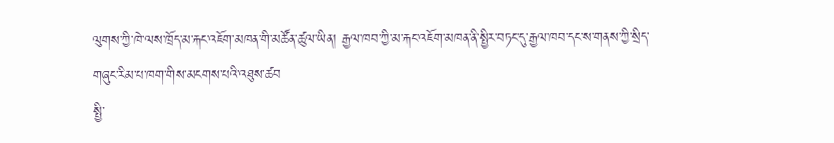ལུགས་ཀྱི་ཁེ་ལས་ཁྲོད་མ་རྐང་འཇོག་མཁན་གི་མཚོན་ཚུལ་ཡིན། རྒྱལ་ཁབ་ཀྱི་མ་རྐང་འཇོག་མཁན་ནི་སྤྱིར་བཏང་དུ་རྒྱལ་ཁབ་དང་ས་གནས་ཀྱི་སྲིད་གཞུང་རིམ་པ་ཁག་གིས་མངགས་པའི་འཐུས་ཚབ
སྤྱི་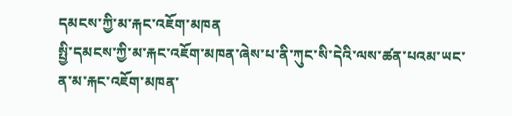དམངས་ཀྱི་མ་རྐང་འཇོག་མཁན
སྤྱི་དམངས་ཀྱི་མ་རྐང་འཇོག་མཁན་ཞེས་པ་ནི་ཀུང་སི་དེའི་ལས་ཚན་པའམ་ཡང་ན་མ་རྐང་འཇོག་མཁན་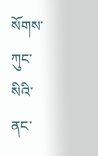སོགས་ཀུང་སིའི་ནང་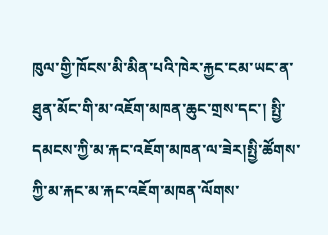ཁུལ་གྱི་ཁོངས་མི་མིན་པའི་ཁེར་རྐྱང་ངམ་ཡང་ན་ཐུན་མོང་གི་མ་འཇོག་མཁན་ཆུང་གྲས་དང་། སྤྱི་དམངས་ཀྱི་མ་རྐང་འཇོག་མཁན་ལ་ཟེར།སྤྱི་ཚོགས་ཀྱི་མ་རྐང་མ་རྐང་འཇོག་མཁན་ལོགས་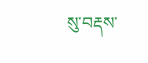སུ་བརྡས་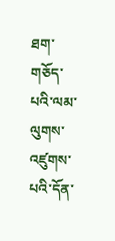ཐག་གཅོད་པའི་ལམ་ལུགས་འཛུགས་པའི་དོན་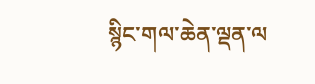སྙིང་གལ་ཆེན་ལྡན་ལ